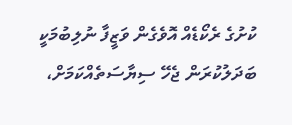ކުށުގެ ރެކޯޑެއް އޮވެގެން ވަޒީފާ ނުލިބުމަކީ ބަދަލުކުރަން ޖެހޭ ސިޔާސަތެއްކަމަށް،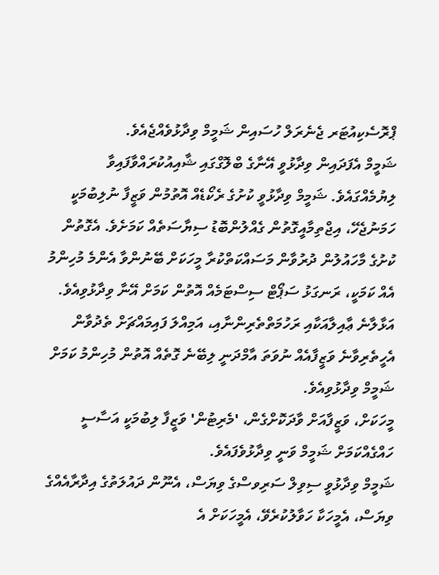ޕްރޮސެކިއުޓަރ ޖެނެރަލް ހުސައިން ޝަމީމް ވިދާޅުވެއްޖެއެވެ.
ޝަމީމް އެފަދައިން ވިދާޅުވީ އޭނާގެ ބްލޮގްގައި ޝާއިއުކުރައްވާފައިވާ ލިޔުމެއްގައެވެ. ޝަމީމް ވިދާޅުވީ ކުށުގެ ރެކޯޑެއް އޮތުމުން ވަޒީފާ ނުލިބުމަކީ ހަމަނުޖެހޭ، އިޖްތިމާއީގޮތުން ގެއްލުންބޮޑު ސިޔާސަތެއް ކަމަށެވެ. އެގޮތުން ކުށުގެ މާހައުލުން ދުރުވާން މަސައްކަތްކުރާ މީހަކަށް ބޭނުންވާ އެންމެ މުހިންމު އެއް ކަމަކީ، ރަނގަޅު ސަޕޯޓް ސިސްޓަމެއް އޮތުން ކަމަށް އޭނާ ވިދާޅުވިއެވެ. އަޅާލާނެ ޢާއިލާއަކާއި ރަހުމަތްތެރިންނާއި، އަމިއްލަ ފައިމައްޗަށް ތެދުވާން އެހީތެރިވާނެ ވަޒީފާއެއް ނުވަތަ އާމްދަނީ ލިބޭނެ ގޮތެއް އޮތުން މުހިންމު ކަމަށް ޝަމީމް ވިދާޅުވިއެވެ.
މީހަކަށް، ވަޒީފާއަށް ވާދަކޮށްގެން، 'މެރިޓުން' ވަޒީފާ ލިބުމަކީ އަސާސީ ހައްގެއްކަމަށް ޝަމީމް ވަނީ ވިދާޅުވެފައެވެ.
ޝަމީމް ވިދާޅުވީ ސިވިލް ސަރިވސްގެ ވިޔަސް، އެނޫން ދައުލަތުގެ އިދާރާއެއްގެ ވިޔަސް، އެމީހަކާ ހަވާލުކުރެވޭ، އެމީހަކަށް އެ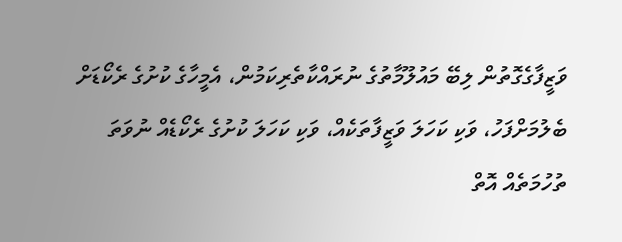ވަޒީފާގެގޮތުން ލިބޭ މައުލޫމާތުގެ ނުރައްކާތެރިކަމުން، އެމީހާގެ ކުށުގެ ރެކޯޑަށް ބެލުމަށްފަހު، ވަކި ކަހަލަ ވަޒީފާތަކެއް، ވަކި ކަހަލަ ކުށުގެ ރެކޯޑެއް ނުވަތަ ތުހުމަތެއް އޮތް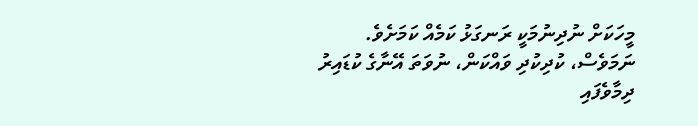މީހަކަށް ނުދިނުމަކީ ރަނގަޅު ކަމެއް ކަމަށެވެ. ނަމަވެސް، ކުދިކުދި ވައްކަން، ނުވަތަ އޭނާގެ ކުޑައިރު ދިމާވެފައި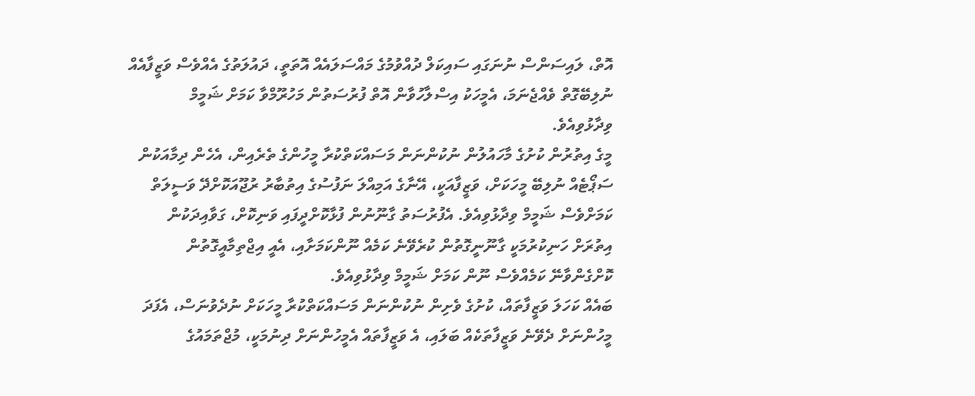އޮތް، ލައިސަންސް ނުނަގައި ސައިކަލް ދުއްވުމުގެ މައްސަލައެއް އޮތަތީ، ދައުލަތުގެ އެއްވެސް ވަޒީފާއެއް ނުލިބޭގޮތް ވެއްޖެނަމަ، އެމީހަކު އިސްލާހުވާން އޮތް ފުރުސަތުން މަހުރޫމްވާ ކަމަށް ޝަމީމް ވިދާޅުވިއެވެ.
މީގެ އިތުރުން ކުށުގެ މާހައުލުން ނުކުންނަން މަސައްކަތްކުރާ މީހުންގެ ތެރެއިން، އެހެން ދިމާއަކުން ސަޕޯޓެއް ނުލިބޭ މީހަކަށް، ވަޒީފާއަކީ، އޭނާގެ އަމިއްލަ ނަފުސުގެ އިތުބާރު ރުޖޫއަކޮށްދޭ ވަސީލަތް ކަމަށްވެސް ޝަމީމް ވިދާޅުވިއެވެ. އެފުރުސަތު ގާނޫނުން ފުޅާކޮށްދީފައި ވަނިކޮށް، ގަވާއިދަކުން އިތުރަށް ހަނިކުރުމަކީ ގާނޫނީގޮތުން ކުރެވޭނެ ކަމެއް ނޫންކަމަށާއި، އެއީ އިޖްތިމާއީގޮތުން ކޮށްގެންވާނޭ ކަމެއްވެސް ނޫން ކަމަށް ޝަމީމް ވިދާޅުވިއެވެ.
ބައެއް ކަހަލަ ވަޒީފާތައް، ކުށުގެ ވެށިން ނުކުންނަން މަސައްކަތްކުރާ މީހަކަށް ނުދެވުނަސް، އެފަދަ މީހުންނަށް ދެވޭނެ ވަޒީފާތަކެއް ބަލައި، އެ ވަޒީފާތައް އެމީހުންނަށް ދިނުމަކީ، މުޖްތަމައުގެ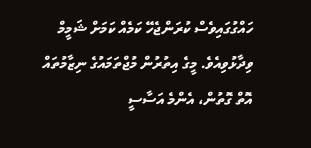ހައްގުގައިވެސް ކުރަންޖެހޭ ކަމެއް ކަމަށް ޝަމީމް ވިދާޅުވިއެވެ. މީގެ އިތުރުން މުޖްތަމައުގެ ނިޒާމުތައް އޮތް ގޮތުން، އެންމެ އަސާސީ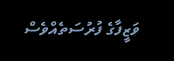ވަޒީފާގެ ފުރުސަތެއްވެސް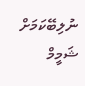ނުލިބޭކަމަށް ޝަމީމް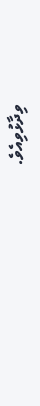ވިދާޅުވިއެވެ.